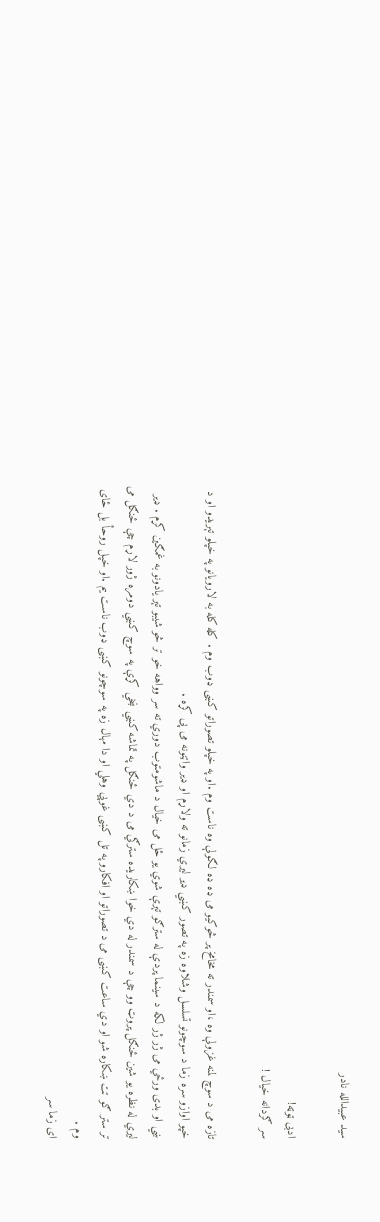سید عبیدالله نادر

ادبی ټوټه!
سر ګردانه خیال !

تازه می د سوچ لمنه غزولې وه ،او سمندر ته مخامخ پر څوکیو می ډه ډه لګولې وه ناست وم .او په خپلو تصوراتو کښی ډوب وم . کله کله به لارویانو په خپلو تېریدو او د خپو اوازو سره زما د سوچونو تسلسل وشلاوه زه په تصور کښي ډیر لیري زمانو ته ولاړم او ډیر واټنونه می پی کړه .
ښي او بدی ورځي می ژر ژر لکه د سینما پردې له سترګو تېرې شوي یو ځل می خیال د ماشومتوب دوري ته سر وواهه خو تر څو شیبو تېر یادونو به غمګین کړم . ډیر لیري له نظره یو شین ځنګل پروټ وو چې د سمندر له دي خوا ښکاریده سترګي می د دي ځنګل په تماشه کښي ښخي کړې په سوچ کښي دومره ژور لاړم چې ځنګل می تر ستر ګو تت ښکاره شو او دي ساعت کښی می د تصوراتو او افکارو په تل کښی غوپي وهلي او دا مهال زه په سوچونو کښی ډوب ناست یم .او خپل روحأ بل ځای وم .
ای زما سر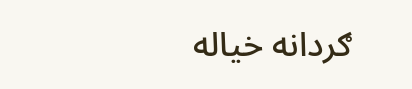ګردانه خیاله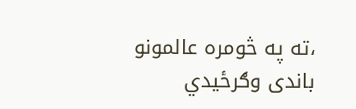،ته په څومره عالمونو باندی وګرځیدي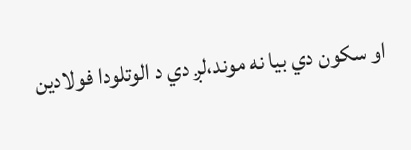او سکون دي بیا نه موند،لږ دي د الوتلودا فولادین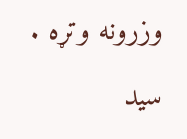وزرونه وتړه .

سید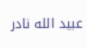عبید الله نادر